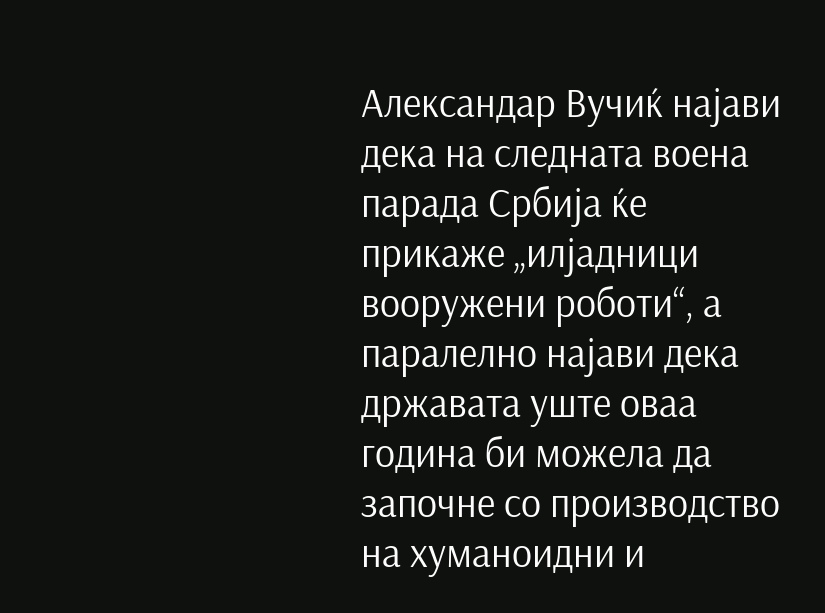Александар Вучиќ најави дека на следната воена парада Србија ќе прикаже „илјадници вооружени роботи“, а паралелно најави дека државата уште оваа година би можела да започне со производство на хуманоидни и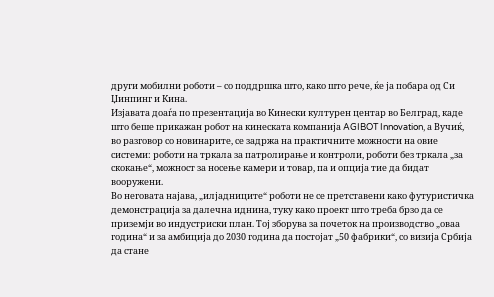други мобилни роботи – со поддршка што, како што рече, ќе ја побара од Си Џинпинг и Кина.
Изјавата доаѓа по презентација во Кинески културен центар во Белград, каде што беше прикажан робот на кинеската компанија AGIBOT Innovation, а Вучиќ, во разговор со новинарите, се задржа на практичните можности на овие системи: роботи на тркала за патролирање и контроли, роботи без тркала „за скокање“, можност за носење камери и товар, па и опција тие да бидат вооружени.
Во неговата најава, „илјадниците“ роботи не се претставени како футуристичка демонстрација за далечна иднина, туку како проект што треба брзо да се приземји во индустриски план. Тој зборува за почеток на производство „оваа година“ и за амбиција до 2030 година да постојат „50 фабрики“, со визија Србија да стане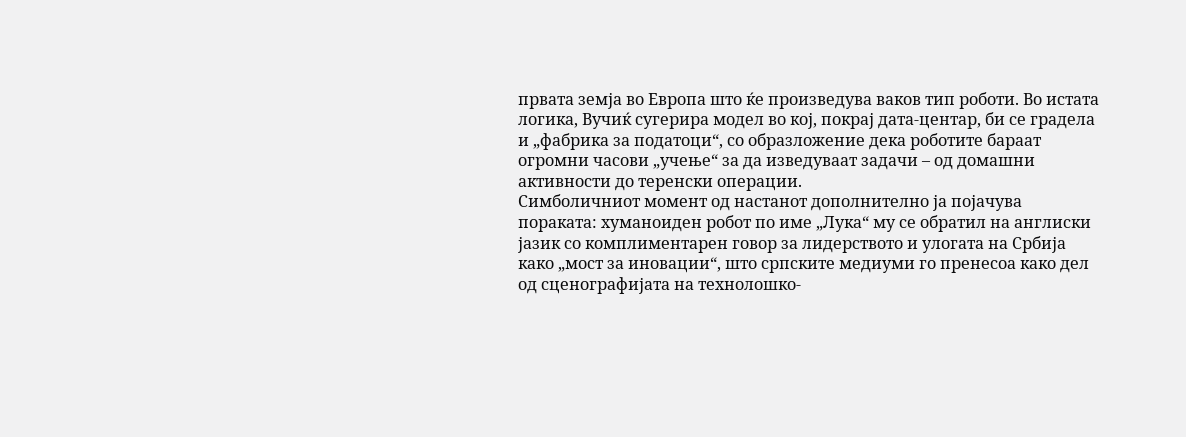првата земја во Европа што ќе произведува ваков тип роботи. Во истата логика, Вучиќ сугерира модел во кој, покрај дата-центар, би се градела и „фабрика за податоци“, со образложение дека роботите бараат огромни часови „учење“ за да изведуваат задачи – од домашни активности до теренски операции.
Симболичниот момент од настанот дополнително ја појачува пораката: хуманоиден робот по име „Лука“ му се обратил на англиски јазик со комплиментарен говор за лидерството и улогата на Србија како „мост за иновации“, што српските медиуми го пренесоа како дел од сценографијата на технолошко-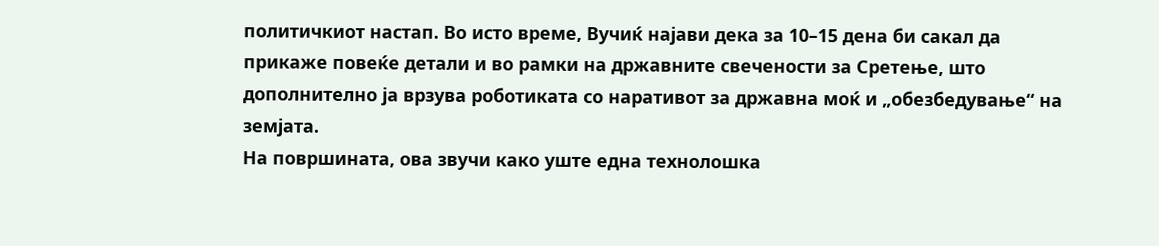политичкиот настап. Во исто време, Вучиќ најави дека за 10–15 дена би сакал да прикаже повеќе детали и во рамки на државните свечености за Сретење, што дополнително ја врзува роботиката со наративот за државна моќ и „обезбедување“ на земјата.
На површината, ова звучи како уште една технолошка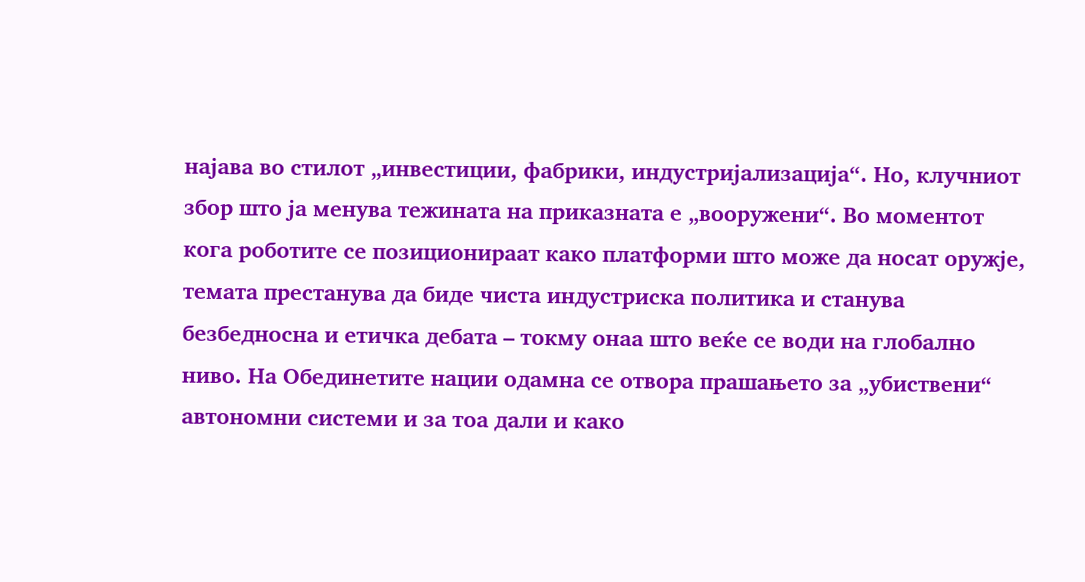најавa во стилот „инвестиции, фабрики, индустријализација“. Но, клучниот збор што ја менува тежината на приказната е „вооружени“. Во моментот кога роботите се позиционираат како платформи што може да носат оружје, темата престанува да биде чиста индустриска политика и станува безбедносна и етичка дебата – токму онаа што веќе се води на глобално ниво. На Обединетите нации одамна се отвора прашањето за „убиствени“ автономни системи и за тоа дали и како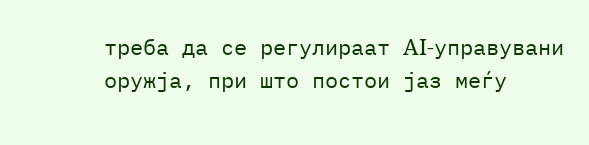треба да се регулираат AI-управувани оружја, при што постои јаз меѓу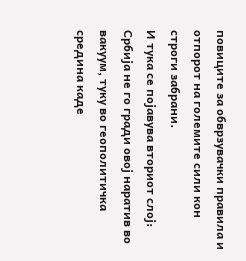повиците за обврзувачки правила и отпорот на големите сили кон строги забрани.
И тука се појавува вториот слој: Србија не го гради овој наратив во вакуум, туку во геополитичка средина каде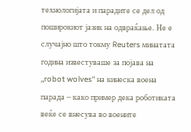технологијата и парадите се дел од поширокиот јазик на одвраќање. Не е случајно што токму Reuters минатата година известуваше за појава на „robot wolves“ на кинеска воена парада – како пример дека роботиката веќе се внесува во воените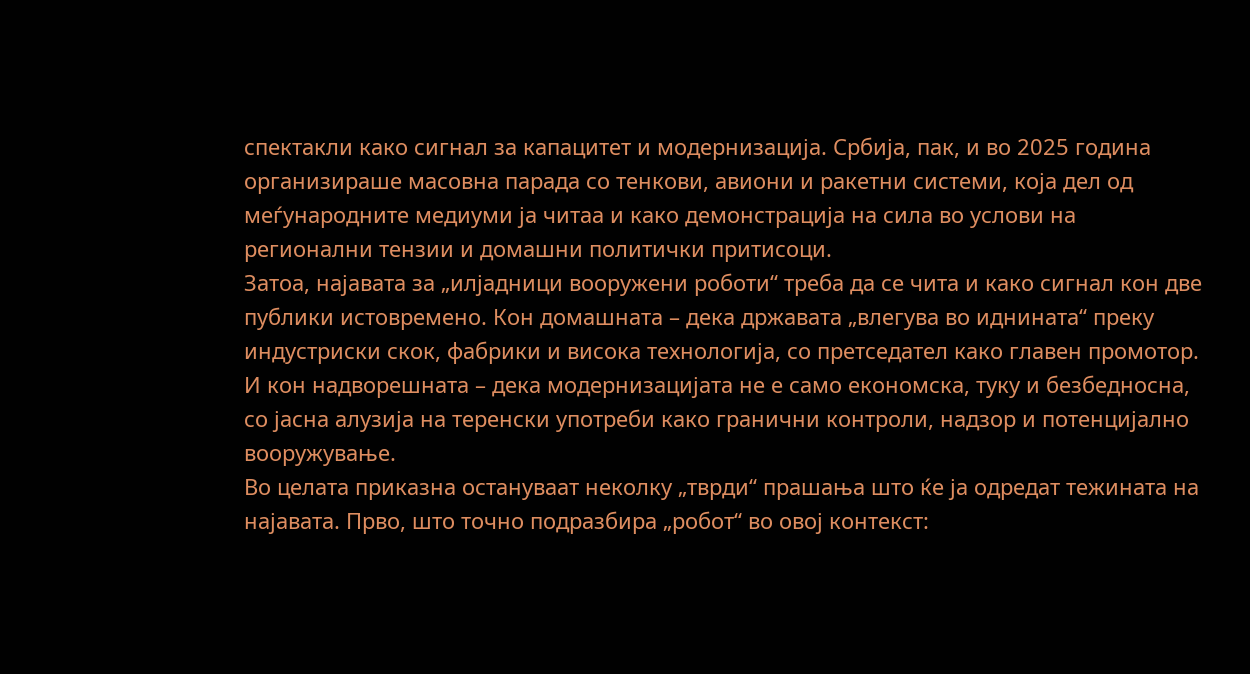спектакли како сигнал за капацитет и модернизација. Србија, пак, и во 2025 година организираше масовна парада со тенкови, авиони и ракетни системи, која дел од меѓународните медиуми ја читаа и како демонстрација на сила во услови на регионални тензии и домашни политички притисоци.
Затоа, најавата за „илјадници вооружени роботи“ треба да се чита и како сигнал кон две публики истовремено. Кон домашната – дека државата „влегува во иднината“ преку индустриски скок, фабрики и висока технологија, со претседател како главен промотор. И кон надворешната – дека модернизацијата не е само економска, туку и безбедносна, со јасна алузија на теренски употреби како гранични контроли, надзор и потенцијално вооружување.
Во целата приказна остануваат неколку „тврди“ прашања што ќе ја одредат тежината на најавата. Прво, што точно подразбира „робот“ во овој контекст: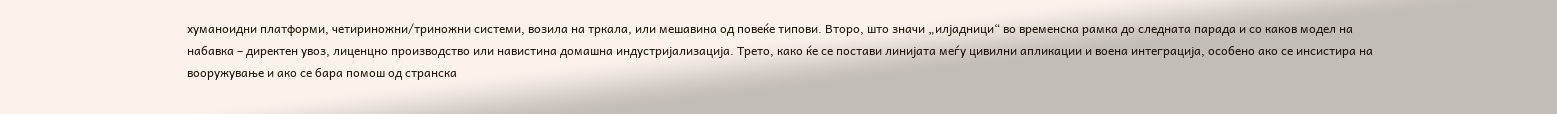хуманоидни платформи, четириножни/триножни системи, возила на тркала, или мешавина од повеќе типови. Второ, што значи „илјадници“ во временска рамка до следната парада и со каков модел на набавка – директен увоз, лиценцно производство или навистина домашна индустријализација. Трето, како ќе се постави линијата меѓу цивилни апликации и воена интеграција, особено ако се инсистира на вооружување и ако се бара помош од странска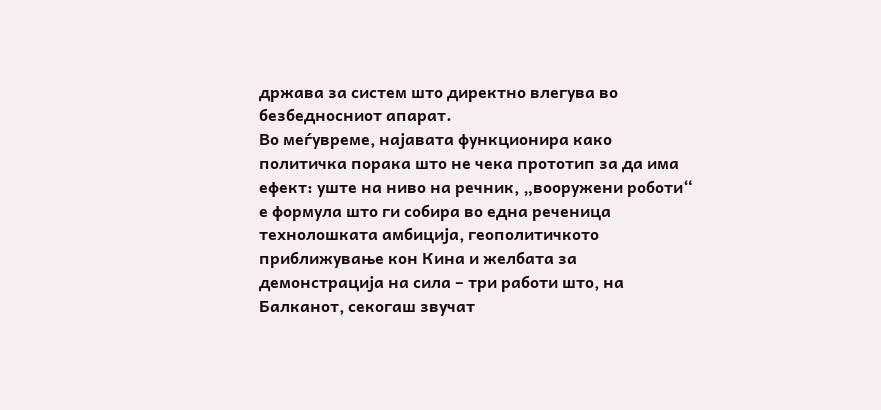држава за систем што директно влегува во безбедносниот апарат.
Во меѓувреме, најавата функционира како политичка порака што не чека прототип за да има ефект: уште на ниво на речник, „вооружени роботи“ е формула што ги собира во една реченица технолошката амбиција, геополитичкото приближување кон Кина и желбата за демонстрација на сила – три работи што, на Балканот, секогаш звучат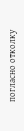погласно отколку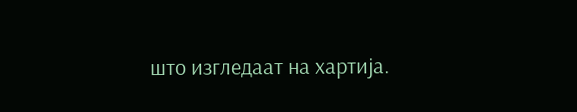што изгледаат на хартија.